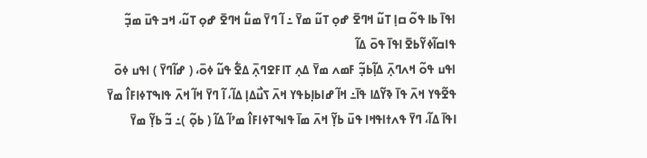ߊߟߊ߫ ߕߊ ߟߋ߬ ߛߊ߲ ߠߎ߬ ߞߣߐ߫ ߝߋ߲ ߠߎ߬ ߘߌ߫ ߸ ߊ߬ ߣߌ߫ ߘߎ߱ ߞߣߐ߫ ߝߋ߲ ߠߎ߬، ߞߏ ߟߎ߫ ߘߏ߲߬ ߟߊߛߊ߬ߦߌ߬ߕߐ߫ ߊߟߊ߫ ߟߋ߫ ߡߊ߬
ߊߟߎ ߟߋ߬ ߞߍߣߍ߲߫ ߡߊ߲߬ߕߏ߲߬ ߓߘߍ ߘߌ߫ ߡߍ߲ ߠߊߓߐߣߍ߲߫ ߡߐ߱ ߟߎ߬ ߦߋ߫، ( ߝߊ߬ߣߌ߫ ) ߊߟߎ ߦߋ߫ ߟߐ߬ߟߌ ߞߍ߫ ߟߊ߫ ߢߌ߬ߡߊ ߟߊ߫߸ ߞߊ߬ ߝߊߕߊ߲ߕߟߌ ߞߍ߫ ߖߎ߯ߡߊ߲ ߡߊ߬، ߊ߬ ߣߌ߫ ߞߊ߬ ߞߍ߫ ߟߊߒߠߦߊߓߊ߮ ߘߌ߫ ߊߟߊ߫ ߡߊ߬، ߣߌ߫ ߟߍߙߊߟߞߊ ߟߎ߫ ߕߌ߲߬ ߞߍ߫ ߘߊ߫ ߟߊߒߠߦߊߓߊ߮ ߘߴߊ߬ ߡߊ߬ ( ߕߋ߲߬ )߸ ߏ߬ ߕߌ߲߬ ߘߌ߫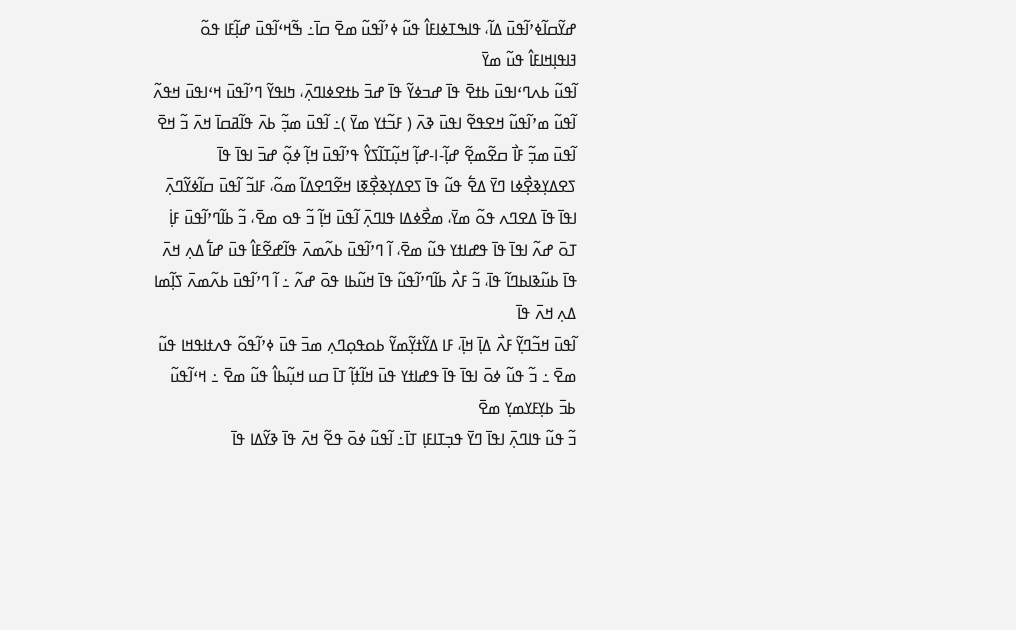ߝߌ߬ߛߊ߬ߦߴߊ߬ߟߎ߫ ߡߊ߬، ߟߊߒߠߦߊߓߊ߮ ߟߎ߬ ߦߴߊ߬ߟߎ߬ ߘߐ߫ ߛߊ߫߸ ߒ߬ߞߵߊ߬ߟߎ߫ ߝߊ߲߬ߓߊ ߟߋ߬ ߔߊߟߊ߲ߞߊߓߊ߮ ߟߎ߬ ߘߌ߫
ߊ߬ߟߎ߬ ߕߍߣߵߊߟߎ߫ ߕߙߐ߫ ߟߊ߫ ߝߏߦߌ߬ ߟߊ߫ ߝߏ߫ ߕߙߐߦߊߣߍ߲߫، ߤߊߟߌ߬ ߣߴߊ߬ߟߎ߫ ߞߵߊߟߎ߫ ߞߟߍ߬ ߊ߬ߟߎ߬ ߘߴߊ߬ߟߎ߬ ߞߐߟߐ߬ ߊߟߎ߫ ߢߍ߫ ( ߓߏ߬ߙߌ ߘߌ߫ )߸ ߊ߬ߟߎ߫ ߘߏ߲߬ ߕߍ߫ ߟߊ߬ߥߛߊ߫ ߞߍ߫ ߏ߬ ߞߐ߫
ߊ߬ߟߎ߫ ߘߏ߲߬ ߓߊ߯ ߛߐ߬ߘߐ߲߬ ߝߊ߲߬-ߊ-ߝߊ߲߬ ߞߎ߲߬ߠߊ߬ߖߌ߮ ߟߴߊ߬ߟߎ߫ ߞߊ߲߬ ߦߋ߲߬ ߝߏ߫ ߊߟߊ߫ ߟߊ߫ ߖߐߡߌ߲ߢߐ߲߯ߦߊ ߣߌ߫ ߡߐ߱ ߟߎ߬ ߟߊ߫ ߖߐߡߌ߲ߢߐ߲߯ߧߊ ߞߐ߬ߣߐߡߊ߬ ߘߋ߬، ߓߊߏ߬ ߊ߬ߟߎ߫ ߛߊ߬ߦߌ߬ߣߍ߲߫ ߊߟߊ߫ ߟߊ߫ ߡߐߣߍ ߟߋ߬ ߘߌ߫، ߘߐ߯ߦߡߊ ߟߊߣߍ߲߫ ߊ߬ߟߎ߫ ߞߊ߲߬ ߏ߬ ߟߋ ߘߐ߫، ߏ߬ ߕߊ߬ߣߴߊ߬ߟߎ߫ ߓߊ߲߭ ߠߋ߫ ߝߍ߬ ߊߟߊ߫ ߟߊ߫ ߟߝߊߙߌ ߟߎ߬ ߘߐ߫، ߊ߬ ߣߴߊ߬ߟߎ߫ ߕߍ߬ߘߍ߫ ߟߊ߬ߝߐ߬ߓߊ߮ ߟߎ߫ ߝߊ߱ ߡߍ߲ ߞߍ߫ ߟߊ߫ ߕߎ߬ߢߊߕߣߊ߬ ߟߊ߫، ߏ߬ ߓߍ߯ ߕߊ߬ߣߴߊ߬ߟߎ߬ ߟߊ߫ ߞߎ߬ߕߊ ߟߋ߫ ߝߍ߬ ߸ ߊ߬ ߣߴߊ߬ߟߎ߫ ߕߍ߬ߘߍ߫ ߖߊ߲߬ߘߊ ߡߍ߲ ߞߍ߫ ߟߊ߫
ߊ߬ߟߎ߫ ߞߏ߬ߣߌ߲߬ ߓߍ߯ ߡߊ߲߫ ߞߊ߲߫، ߓߊ ߡߌ߬ߙߌ߲߬ߘߌ߬ ߕߋߟߋ߲ߣߍ߲ ߘߏ߫ ߟߎ߫ ߦߴߊ߬ߟߋ߬ ߟߍߙߊߟߞߊ ߟߎ߬ ߘߐ߫ ߸ ߏ߬ ߟߎ߬ ߦߋ߫ ߊߟߊ߫ ߟߊ߫ ߟߝߊߙߌ ߟߎ߫ ߞߊ߬ߙߊ߲߬ ߠߊ߫ ߛߎ ߞߎ߲߬ߕߊ߮ ߟߎ߬ ߘߐ߫ ߸ ߞߵߊ߬ߟߎ߬ ߕߏ߫ ߕߌ߲ߓߌߘߌ߲ ߘߐ߫
ߏ߬ ߟߎ߬ ߟߊߣߍ߲߫ ߊߟߊ߫ ߣߌ߫ ߟߏ߲ߠߊߓߊ߲ ߠߊ߫߸ ߊ߬ߟߎ߬ ߦߋ߫ ߟߐ߬ ߞߍ߫ ߟߊ߫ ߢߌ߬ߡߊ ߟߊ߫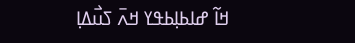ߞߊ߬ ߝߊߕߊ߲ߕߟߌ ߞߍ߫ ߖߎ߯ߡߊ߲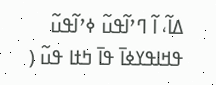ߡߊ߬، ߊ߬ ߣߴߊ߬ߟߎ߬ ߦߴߊ߬ߟߎ߬ ߟߞߊߟߌߦߊ߫ ߟߊ߫ ߤߙߊ ߟߎ߬ (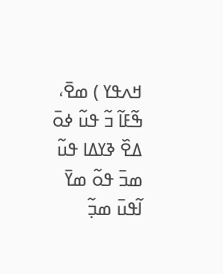ߞߍߟߌ ) ߘߐ߫، ߒ߬ߓߊ߬ ߏ߬ ߟߎ߬ ߦߋ߫ ߡߐ߰ ߢߌߡߊ ߟߎ߬ ߘߏ߫ ߟߋ߬ ߘߌ߫
ߊ߬ߟߎ߫ ߘߏ߲߬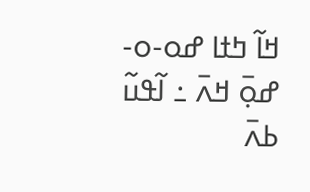ߞߊ߬ ߤߙߊ ߝߋ-ߋ-ߝߋ߲߫ ߞߍ߫ ߸ ߊ߬ߟߎ߬ ߕߍ߫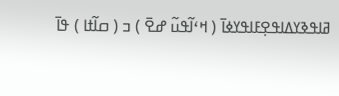ߥߊߟߢߌߡߊߟߐ߲ߓߊߟߌߦߊ߫ ( ߞߵߊ߬ߟߎ߬ ߝߐ߫ ) ߏ ( ߛߊ߬ߙߊ ) ߟߊ߫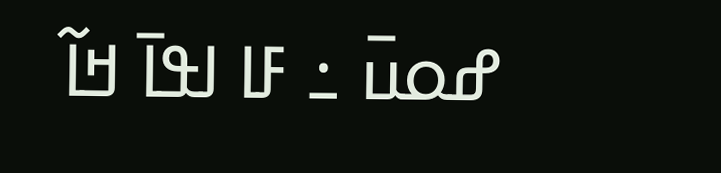ߝߋߎ߫ ߸ ߓߊ ߊߟߊ߫ ߞߊ߬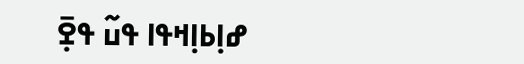ߝߊ߲ߕߊ߲ߞߟߊ ߟߎ߬ ߟߐ߲߫